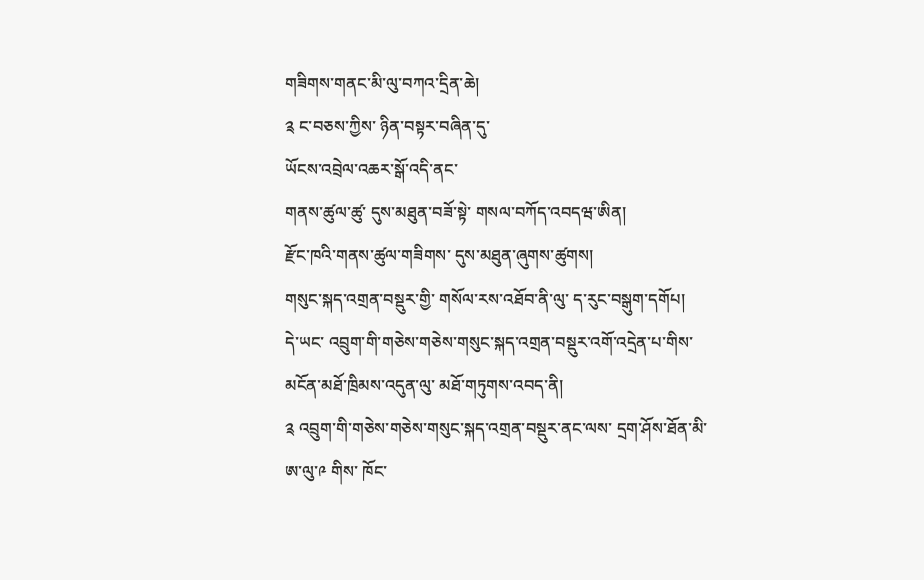གཟིགས་གནང་མི་ལུ་བཀའ་དྲིན་ཆེ།
༉ ང་བཅས་ཀྱིས་ ཉིན་བསྟར་བཞིན་དུ་
ཡོངས་འབྲེལ་འཆར་སྒོ་འདི་ནང་
གནས་ཚུལ་ཚུ་ དུས་མཐུན་བཟོ་སྟེ་ གསལ་བཀོད་འབདཝ་ཨིན།
རྫོང་ཁའི་གནས་ཚུལ་གཟིགས་ དུས་མཐུན་ཞུགས་ཚུགས།
གསུང་སྐད་འགྲན་བསྡུར་གྱི་ གསོལ་རས་འཐོབ་ནི་ལུ་ ད་རུང་བསྒུག་དགོཔ།
དེ་ཡང་ འབྲུག་གི་གཅེས་གཅེས་གསུང་སྐད་འགྲན་བསྡུར་འགོ་འདྲེན་པ་གིས་ མངོན་མཐོ་ཁྲིམས་འདུན་ལུ་ མཐོ་གཏུགས་འབད་ནི།
༉ འབྲུག་གི་གཅེས་གཅེས་གསུང་སྐད་འགྲན་བསྡུར་ནང་ལས་ དྲག་ཤོས་ཐོན་མི་ ཨ་ལུ་༩ གིས་ ཁོང་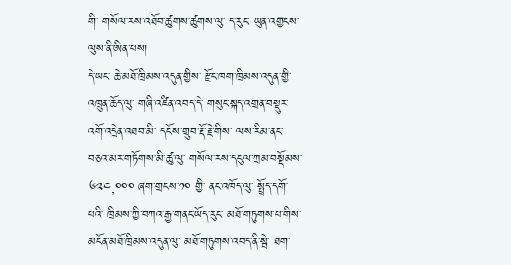གི་ གསོལ་རས་འཐོབ་ཚུགས་ཚུགས་ལུ་ ད་རུང་ ཡུན་འགྱངས་ལུས་ནི་ཨིན་པས།
དེ་ཡང་ ཆེ་མཐོ་ཁྲིམས་འདུན་གྱིས་ རྫོང་ཁག་ཁྲིམས་འདུན་གྱི་ འཁྲུན་ཆོད་ལུ་ གཞི་འཛིན་འབད་དེ་ གསུང་སྐད་འགྲན་བསྡུར་འགོ་འདྲེན་འཐབ་མི་ དངོས་གྲུབ་རྡོ་རྗེ་གིས་ ལས་རིམ་ནང་ བཅའ་མར་གཏོགས་མི་ཚུ་ལུ་ གསོལ་རས་དངུལ་ཀྲམ་བསྡོམས་༦༢༤,༠༠༠ ཞག་གྲངས་༡༠ གྱི་ ནང་འཁོད་ལུ་ སྤྲོད་དགོ་པའི་ ཁྲིམས་ཀྱི་བཀའ་རྒྱ་གནང་ཡོད་རུང་ མཐོ་གཏུགས་པ་གིས་ མངོན་མཐོ་ཁྲིམས་འདུན་ལུ་ མཐོ་གཏུགས་འབད་ནི་སྦེ་ ཐག་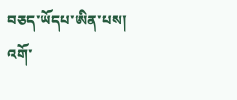བཅད་ཡོདཔ་ཨིན་པས།
འགོ་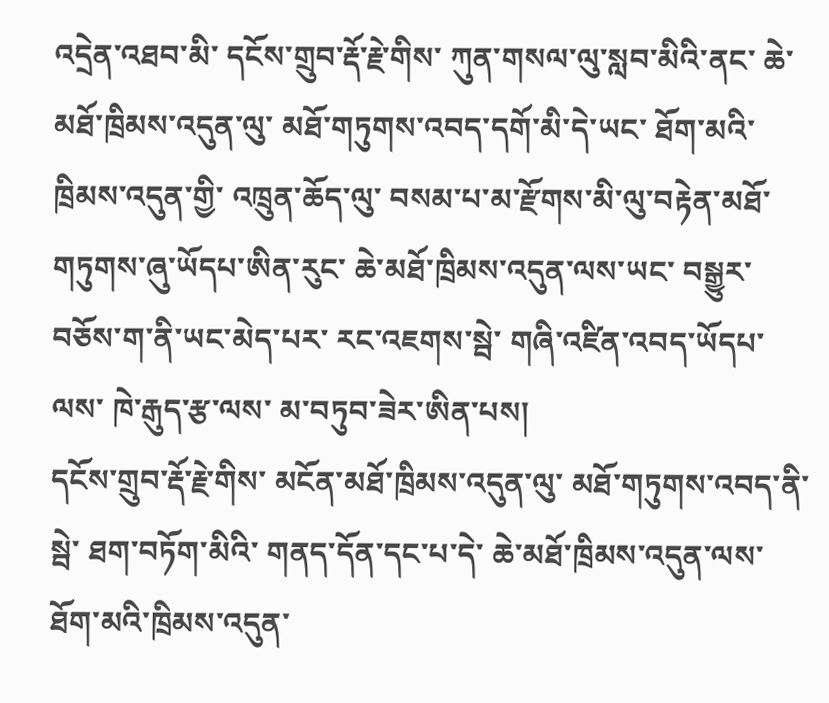འདྲེན་འཐབ་མི་ དངོས་གྲུབ་རྡོ་རྗེ་གིས་ ཀུན་གསལ་ལུ་སླབ་མིའི་ནང་ ཆེ་མཐོ་ཁྲིམས་འདུན་ལུ་ མཐོ་གཏུགས་འབད་དགོ་མི་དེ་ཡང་ ཐོག་མའི་ཁྲིམས་འདུན་གྱི་ འཁྲུན་ཆོད་ལུ་ བསམ་པ་མ་རྫོགས་མི་ལུ་བརྟེན་མཐོ་གཏུགས་ཞུ་ཡོདཔ་ཨིན་རུང་ ཆེ་མཐོ་ཁྲིམས་འདུན་ལས་ཡང་ བསྒྱུར་བཅོས་ག་ནི་ཡང་མེད་པར་ རང་འཇགས་སྦེ་ གཞི་འཛིན་འབད་ཡོདཔ་ལས་ ཁེ་རྒུད་རྩ་ལས་ མ་བཏུབ་ཟེར་ཨིན་པས།
དངོས་གྲུབ་རྡོ་རྗེ་གིས་ མངོན་མཐོ་ཁྲིམས་འདུན་ལུ་ མཐོ་གཏུགས་འབད་ནི་སྦེ་ ཐག་བཏོག་མིའི་ གནད་དོན་དང་པ་དེ་ ཆེ་མཐོ་ཁྲིམས་འདུན་ལས་ ཐོག་མའི་ཁྲིམས་འདུན་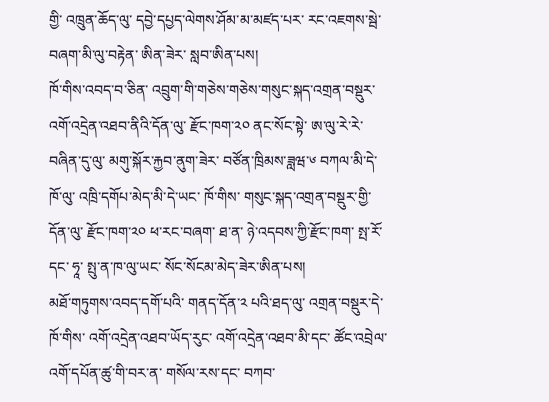གྱི་ འཁྲུན་ཆོད་ལུ་ དབྱེ་དཔྱད་ལེགས་ཤོམ་མ་མཛད་པར་ རང་འཇགས་སྦེ་ བཞག་མི་ལུ་བརྟེན་ ཨིན་ཟེར་ སླབ་ཨིན་པས།
ཁོ་གིས་འབད་བ་ཅིན་ འབྲུག་གི་གཅེས་གཅེས་གསུང་སྐད་འགྲན་བསྡུར་ འགོ་འདྲེན་འཐབ་ནིའི་དོན་ལུ་ རྫོང་ཁག་༢༠ ནང་སོང་སྟེ་ ཨ་ལུ་རེ་རེ་བཞིན་དུ་ལུ་ མགུ་སྐོར་རྐྱབ་ནུག་ཟེར་ བཙོན་ཁྲིམས་ཟླཝ་༦ བཀལ་མི་དེ་ ཁོ་ལུ་ འཁྲི་དགོཔ་མེད་མི་དེ་ཡང་ ཁོ་གིས་ གསུང་སྐད་འགྲན་བསྡུར་གྱི་དོན་ལུ་ རྫོང་ཁག་༢༠ ཕ་རང་བཞག་ ཐ་ན་ ཉེ་འདབས་ཀྱི་རྫོང་ཁག་ སྤ་རོ་དང་ ཧཱ་ སྤུ་ན་ཁ་ལུ་ཡང་ སོང་སོངམ་མེད་ཟེར་ཨིན་པས།
མཐོ་གཏུགས་འབད་དགོ་པའི་ གནད་དོན་༢ པའི་ཐད་ལུ་ འགྲན་བསྡུར་དེ་ ཁོ་གིས་ འགོ་འདྲེན་འཐབ་ཡོད་རུང་ འགོ་འདྲེན་འཐབ་མི་དང་ ཚོང་འབྲེལ་འགོ་དཔོན་ཚུ་གི་བར་ན་ གསོལ་རས་དང་ བཀབ་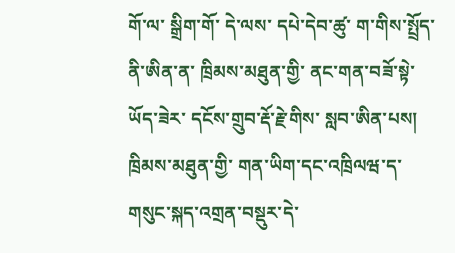གོ་ལ་ སྒྲིག་གོ་ དེ་ལས་ དཔེ་དེབ་ཚུ་ ག་གིས་སྤྲོད་ནི་ཨིན་ན་ ཁྲིམས་མཐུན་གྱི་ ནང་གན་བཟོ་སྟེ་ཡོད་ཟེར་ དངོས་གྲུབ་རྡོ་རྗེ་གིས་ སླབ་ཨིན་པས།
ཁྲིམས་མཐུན་གྱི་ གན་ཡིག་དང་འཁྲིལཝ་ད་ གསུང་སྐད་འགྲན་བསྡུར་དེ་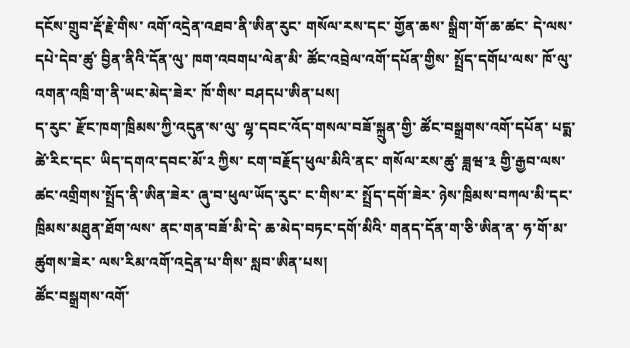དངོས་གྲུབ་རྡོ་རྗེ་གིས་ འགོ་འདྲེན་འཐབ་ནི་ཨིན་རུང་ གསོལ་རས་དང་ གྱོན་ཆས་ སྒྲིག་གོ་ཆ་ཚང་ དེ་ལས་ དཔེ་དེབ་ཚུ་ བྱིན་ནིའི་དོན་ལུ་ ཁག་འབགཔ་ལེན་མི་ ཚོང་འབྲེལ་འགོ་དཔོན་གྱིས་ སྤྲོད་དགོཔ་ལས་ ཁོ་ལུ་ འགན་འཁྲི་ག་ནི་ཡང་མེད་ཟེར་ ཁོ་གིས་ བཤདཔ་ཨིན་པས།
ད་རུང་ རྫོང་ཁག་ཁྲིམས་ཀྱི་འདུན་ས་ལུ་ ལྷ་དབང་འོད་གསལ་བཟོ་སྐྲུན་གྱི་ ཚོང་བསྒྲགས་འགོ་དཔོན་ པདྨ་ཚེ་རིང་དང་ ཡིད་དགའ་དབང་མོ་༢ ཀྱིས་ ངག་བརྗོད་ཕུལ་མིའི་ནང་ གསོལ་རས་ཚུ་ ཟླཝ་༣ གྱི་རྒྱབ་ལས་ ཚང་འགྲིགས་སྤྲོད་ནི་ཨིན་ཟེར་ ཞུ་བ་ཕུལ་ཡོད་རུང་ ང་གིས་ར་ སྤྲོད་དགོ་ཟེར་ ཉེས་ཁྲིམས་བཀལ་མི་དང་ ཁྲིམས་མཐུན་ཐོག་ལས་ ནང་གན་བཟོ་མི་དེ་ ཆ་མེད་བཏང་དགོ་མིའི་ གནད་དོན་ག་ཅི་ཨིན་ན་ ཧ་གོ་མ་ཚུགས་ཟེར་ ལས་རིམ་འགོ་འདྲེན་པ་གིས་ སླབ་ཨིན་པས།
ཚོང་བསྒྲགས་འགོ་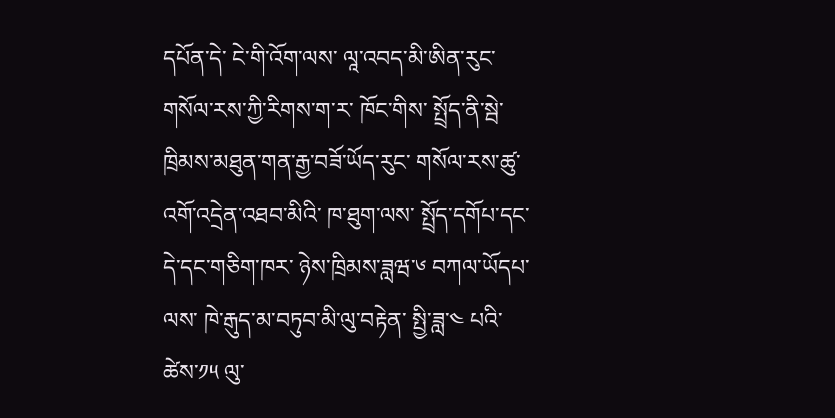དཔོན་དེ་ ངེ་གི་འོག་ལས་ ལཱ་འབད་མི་ཨིན་རུང་ གསོལ་རས་ཀྱི་རིགས་ག་ར་ ཁོང་གིས་ སྤྲོད་ནི་སྦེ་ ཁྲིམས་མཐུན་གན་རྒྱ་བཟོ་ཡོད་རུང་ གསོལ་རས་ཚུ་ འགོ་འདྲེན་འཐབ་མིའི་ ཁ་ཐུག་ལས་ སྤྲོད་དགོཔ་དང་ དེ་དང་གཅིག་ཁར་ ཉེས་ཁྲིམས་ཟླཝ་༦ བཀལ་ཡོདཔ་ལས་ ཁེ་རྒུད་མ་བཏུབ་མི་ལུ་བརྟེན་ སྤྱི་ཟླ་༤ པའི་ཚེས་༡༥ ལུ་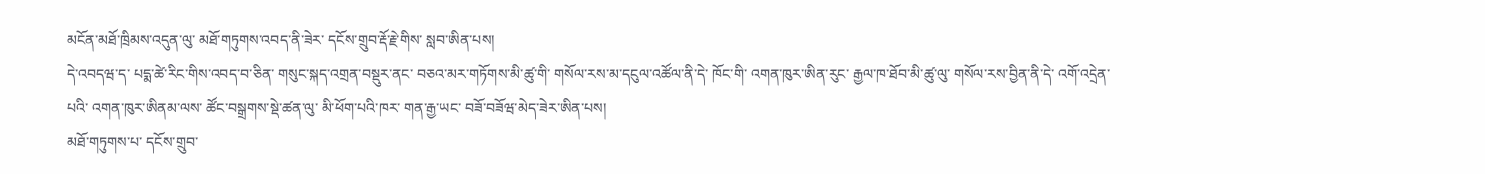མངོན་མཐོ་ཁྲིམས་འདུན་ལུ་ མཐོ་གཏུགས་འབད་ནི་ཟེར་ དངོས་གྲུབ་རྡོ་རྗེ་གིས་ སླབ་ཨིན་པས།
དེ་འབདཝ་ད་ པདྨ་ཚེ་རིང་གིས་འབད་བ་ཅིན་ གསུང་སྐད་འགྲན་བསྡུར་ནང་ བཅའ་མར་གཏོགས་མི་ཚུ་གི་ གསོལ་རས་མ་དངུལ་འཚོལ་ནི་དེ་ ཁོང་གི་ འགན་ཁུར་ཨིན་རུང་ རྒྱལ་ཁ་ཐོབ་མི་ཚུ་ལུ་ གསོལ་རས་བྱིན་ནི་དེ་ འགོ་འདྲེན་པའི་ འགན་ཁུར་ཨིནམ་ལས་ ཚོང་བསྒྲགས་སྡེ་ཚན་ལུ་ མི་ཕོག་པའི་ཁར་ གན་རྒྱ་ཡང་ བཟོ་བཟོཝ་མེད་ཟེར་ཨིན་པས།
མཐོ་གཏུགས་པ་ དངོས་གྲུབ་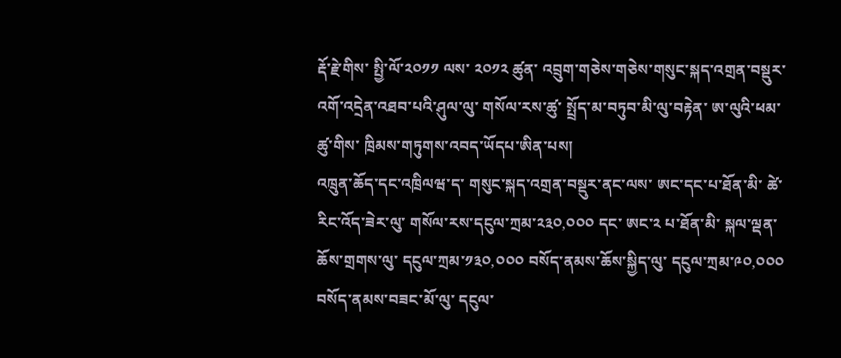རྡོ་རྗེ་གིས་ སྤྱི་ལོ་༢༠༡༡ ལས་ ༢༠༡༢ ཚུན་ འབྲུག་གཅེས་གཅེས་གསུང་སྐད་འགྲན་བསྡུར་འགོ་འདྲེན་འཐབ་པའི་ཤུལ་ལུ་ གསོལ་རས་ཚུ་ སྤྲོད་མ་བཏུབ་མི་ལུ་བརྟེན་ ཨ་ལུའི་ཕམ་ཚུ་གིས་ ཁྲིམས་གཏུགས་འབད་ཡོདཔ་ཨིན་པས།
འཁྲུན་ཆོད་དང་འཁྲིལཝ་ད་ གསུང་སྐད་འགྲན་བསྡུར་ནང་ལས་ ཨང་དང་པ་ཐོན་མི་ ཚེ་རིང་འོད་ཟེར་ལུ་ གསོལ་རས་དངུལ་ཀྲམ་༢༣༠,༠༠༠ དང་ ཨང་༢ པ་ཐོན་མི་ སྐལ་ལྡན་ཆོས་གྲགས་ལུ་ དངུལ་ཀྲམ་༡༣༠,༠༠༠ བསོད་ནམས་ཆོས་སྐྱིད་ལུ་ དངུལ་ཀྲམ་༩༠,༠༠༠ བསོད་ནམས་བཟང་མོ་ལུ་ དངུལ་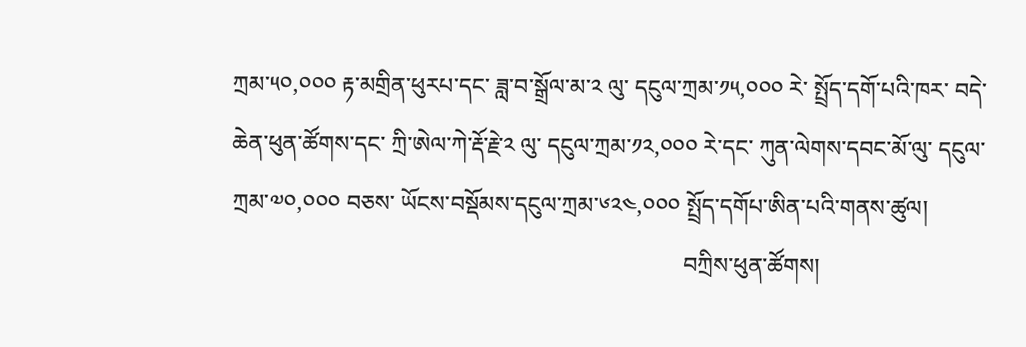ཀྲམ་༥༠,༠༠༠ རྟ་མགྲིན་ཕུརཔ་དང་ ཟླ་བ་སྒྲོལ་མ་༢ ལུ་ དངུལ་ཀྲམ་༡༥,༠༠༠ རེ་ སྤྲོད་དགོ་པའི་ཁར་ བདེ་ཆེན་ཕུན་ཚོགས་དང་ ཀྲི་ཨེལ་ཀེ་རྡོ་རྗེ་༢ ལུ་ དངུལ་ཀྲམ་༡༢,༠༠༠ རེ་དང་ ཀུན་ལེགས་དབང་མོ་ལུ་ དངུལ་ཀྲམ་༧༠,༠༠༠ བཅས་ ཡོངས་བསྡོམས་དངུལ་ཀྲམ་༦༢༤,༠༠༠ སྤྲོད་དགོཔ་ཨིན་པའི་གནས་ཚུལ།
                                                                               བཀྲིས་ཕུན་ཚོགས།